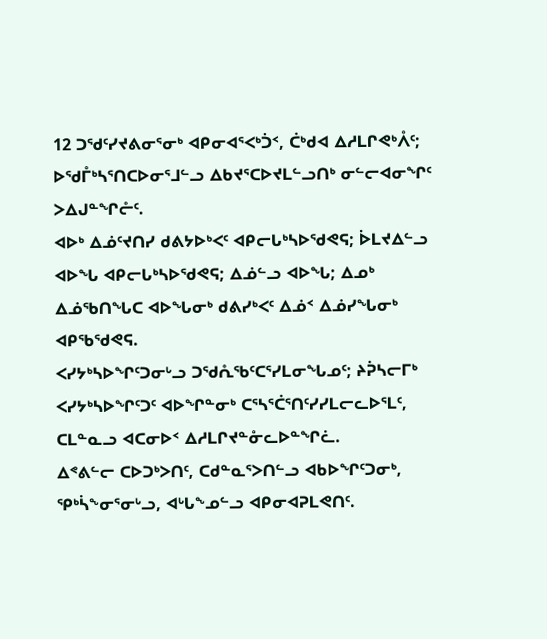12 ᑐᖁᑦᓯᔪᕕᓂᕐᓂᒃ ᐊᑭᓂᐊᕐᐸᒃᑑᑉ, ᑖᒃᑯᐊ ᐃᓱᒪᒋᕙᒃᐰᑦ; ᐅᖁᒤᒃᓴᕐᑎᑕᐅᓂᕐᒧᓪᓗ ᐃᑲᔪᕐᑕᐅᔪᒪᓪᓗᑎᒃ ᓂᓪᓕᐊᓂᖏᑦ ᐳᐃᒍᓐᖏᓔᑦ.
ᐊᐅᒃ ᐃᓅᑦᔪᑎᓯ ᑯᕕᔭᐅᒃᐸᑦ ᐊᑭᓕᒐᒃᓴᐅᖁᕙᕋ; ᐆᒪᔪᐃᓪᓗ ᐊᐅᖓ ᐊᑭᓕᒐᒃᓴᐅᖁᕙᕋ; ᐃᓅᓪᓗ ᐊᐅᖓ; ᐃᓄᒃ ᐃᓅᖃᑎᖓᑕ ᐊᐅᖓᓂᒃ ᑯᕕᓯᒃᐸᑦ ᐃᓅᑉ ᐃᓅᓯᖓᓂᒃ ᐊᑭᖃᖁᕙᕋ.
ᐸᓯᔭᒃᓴᐅᖏᑦᑐᓂᒡᓗ ᑐᖁᕅᖃᑦᑕᕐᓯᒪᓂᖓᓄᑦ; ᔨᕉᓴᓕᒥᒃ ᐸᓯᔭᒃᓴᐅᖏᑦᑐᑦ ᐊᐅᖏᓐᓂᒃ ᑕᕐᓴᕐᑖᕐᑎᑦᓯᓯᒪᓕᓚᐅᕐᒪᑦ, ᑕᒪᓐᓇᓗ ᐊᑕᓂᐅᑉ ᐃᓱᒪᒋᔪᓐᓁᓚᐅᓐᖏᓛ.
ᐃᕝᕕᓪᓕ ᑕᐅᑐᒃᐳᑎᑦ, ᑕᑯᓐᓇᕐᐳᑎᓪᓗ ᐊᑲᐅᖏᑦᑐᓂᒃ, ᕿᒃᓵᖕᓂᕐᓂᒡᓗ, ᐊᒡᒐᖕᓄᓪᓗ ᐊᑭᓂᐊᕈᒪᕙᑎᑦ.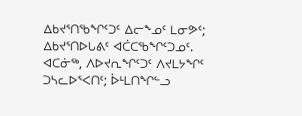ᐃᑲᔪᕐᑎᖃᖏᑦᑐᑦ ᐃᓕᖕᓄᑦ ᒪᓂᕗᑦ; ᐃᑲᔪᕐᑎᐅᒐᕕᑦ ᐊᑖᑕᖃᖏᑦᑐᓄᑦ.
ᐊᑕᓃᖅ, ᐱᐅᔪᕆᖏᑦᑐᑦ ᐱᔪᒪᔭᖏᑦ ᑐᓴᓚᐅᕐᐸᑎᑦ; ᐆᒻᒪᑎᖏᓪᓗ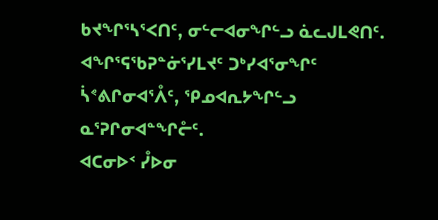ᑲᔪᖏᕐᓴᕐᐸᑎᑦ, ᓂᓪᓕᐊᓂᖏᓪᓗ ᓈᓚᒍᒪᕙᑎᑦ.
ᐊᖏᕐᕋᖃᕈᓐᓃᕐᓯᒪᔪᑦ ᑐᒃᓯᐊᕐᓂᖏᑦ ᓵᕝᕕᒋᓂᐊᕐᐰᑦ, ᕿᓄᐊᕆᔭᖏᓪᓗ ᓇᕐᕈᒋᓂᐊᓐᖏᓔᑦ.
ᐊᑕᓂᐅᑉ ᓮᐅᓂ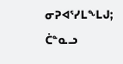ᓂᕈᐊᕐᓯᒪᖕᒪᒍ; ᑖᓐᓇᓗ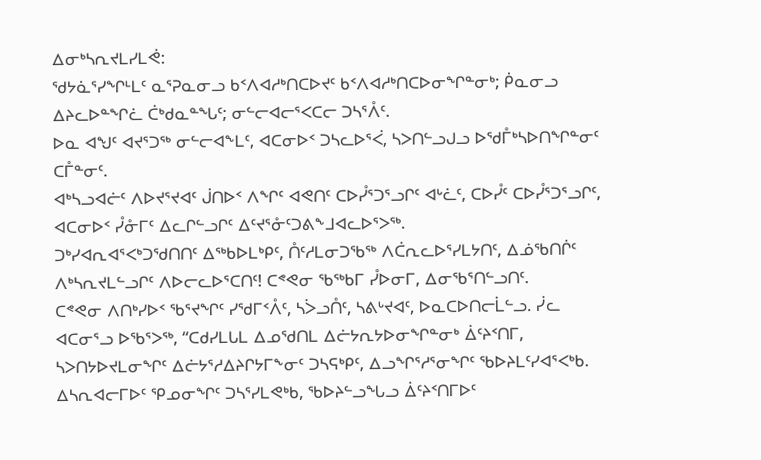ᐃᓂᒃᓴᕆᔪᒪᓯᒪᕚ:
ᖁᔭᓈᕐᓯᖏᒻᒪᑦ ᓇᕐᕈᓇᓂᓗ ᑲᑉᐱᐊᓱᒃᑎᑕᐅᔪᑦ ᑲᑉᐱᐊᓱᒃᑎᑕᐅᓂᖏᓐᓂᒃ; ᑮᓇᓂᓗ ᐃᔨᓚᐅᓐᖏᓛ ᑖᒃᑯᓇᓐᖓᑦ; ᓂᓪᓕᐊᓕᕐᐸᑕᓕ ᑐᓴᕐᐰᑦ.
ᐅᓇ ᐊᖑᑦ ᐊᔪᕐᑐᖅ ᓂᓪᓕᐊᖕᒪᑦ, ᐊᑕᓂᐅᑉ ᑐᓴᓚᐅᕐᐹ, ᓴᐳᑎᓪᓗᒍᓗ ᐅᖁᒤᒃᓴᐅᑎᖏᓐᓂᑦ ᑕᒤᓐᓂᑦ.
ᐊᒃᓴᓗᐊᓖᑦ ᐱᐅᔪᕐᔪᐊᑦ ᒎᑎᐅᑉ ᐱᖏᑦ ᐊᕙᑎᑦ ᑕᐅᓮᕐᑐᕐᓗᒋᑦ ᐊᒡᓛᑦ, ᑕᐅᓮᑦ ᑕᐅᓮᕐᑐᕐᓗᒋᑦ, ᐊᑕᓂᐅᑉ ᓮᓁᒥᑦ ᐃᓚᒋᓪᓗᒋᑦ ᐃᑦᔪᕐᓁᑦᑐᕕᖕᒧᐊᓚᐅᕐᐳᖅ.
ᑐᒃᓯᐊᕆᐊᕐᐸᒃᑐᖁᑎᑎᑦ ᐃᖅᑲᐅᒪᒃᑭᑦ, ᑍᑦᓱᒪᓂᑐᖃᖅ ᐱᑖᕆᓚᐅᕐᓯᒪᔭᑎᑦ, ᐃᓅᖃᑎᒌᑦ ᐱᒃᓴᕆᔪᒪᓪᓗᒋᑦ ᐱᐅᓕᓚᐅᕐᑕᑎᑦ! ᑕᕝᕙᓂ ᖃᖅᑲᒥ ᓮᐅᓂᒥ, ᐃᓂᖃᕐᑎᓪᓗᑎᑦ.
ᑕᕝᕙᓂ ᐱᑎᒃᓯᐅᑉ ᖃᕐᔪᖏᑦ ᓯᖁᒥᑉᐰᑦ, ᓴᐴᓗᑍᑦ, ᓴᕕᒡᔪᐊᑦ, ᐅᓇᑕᐅᑎᓕᒫᓪᓗ. ᓰᓚ
ᐊᑕᓂᕐᓗ ᐅᖃᕐᐳᖅ, “ᑕᑯᓯᒪᒐᒪ ᐃᓄᖁᑎᒪ ᐃᓖᔭᕆᔭᐅᓂᖏᓐᓂᒃ ᐄᑦᔨᑉᑎᒥ, ᓴᐳᑎᔭᐅᔪᒪᓂᖏᑦ ᐃᓖᔭᕐᓱᐃᔨᒋᔭᒥᖕᓂᑦ ᑐᓴᕋᒃᑭᑦ, ᐃᓗᖏᕐᓱᕐᓂᖏᑦ ᖃᐅᔨᒪᑦᓯᐊᕐᐸᒃᑲ.
ᐃᓴᕆᐊᓕᒥᐅᑦ ᕿᓄᓂᖏᑦ ᑐᓴᕐᓯᒪᕙᒃᑲ, ᖃᐅᔨᓪᓗᖓᓗ ᐄᑦᔨᑉᑎᒥᐅᑦ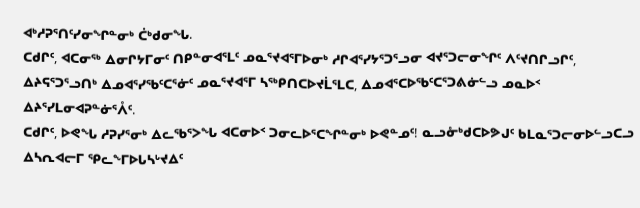ᐊᒃᓱᕈᕐᑎᑦᓯᓂᖏᓐᓂᒃ ᑖᒃᑯᓂᖓ.
ᑕᑯᒋᑦ, ᐊᑕᓂᖅ ᐃᓂᒋᔭᒥᓂᑦ ᑎᑭᓐᓂᐊᕐᒪᑦ ᓄᓇᕐᔪᐊᕐᒥᐅᓂᒃ ᓱᒋᐊᕐᓯᔭᕐᑐᕐᓗᓂ ᐊᔪᕐᑐᓕᓂᖏᑦ ᐱᑦᔪᑎᒋᓗᒋᑦ, ᐃᔨᕋᕐᑐᕐᓗᑎᒃ ᐃᓄᐊᕐᓯᖃᑦᑕᕐᓃᑦ ᓄᓇᕐᔪᐊᕐᒥ ᓴᖅᑭᑎᑕᐅᔪᒫᕐᒪᑕ, ᐃᓄᐊᕐᑕᐅᖃᑦᑕᕐᑐᕕᓃᓪᓗ ᓄᓇᐅᑉ ᐃᔨᕐᓯᒪᓂᐊᕈᓐᓃᕐᐰᑦ.
ᑕᑯᒋᑦ, ᐅᕙᖓ ᓱᕈᓯᕐᓂᒃ ᐃᓚᖃᕐᐳᖓ ᐊᑕᓂᐅᑉ ᑐᓂᓚᐅᕐᑕᖏᓐᓂᒃ ᐅᕙᓐᓄᑦ! ᓇᓗᓁᒃᑯᑕᐅᕗᒍᑦ ᑲᒪᓇᕐᑐᓕᓂᐅᓪᓗᑕᓗ ᐃᓴᕆᐊᓕᒥ ᕿᓚᖕᒥᐅᒐᓴᒡᔪᐃᑦ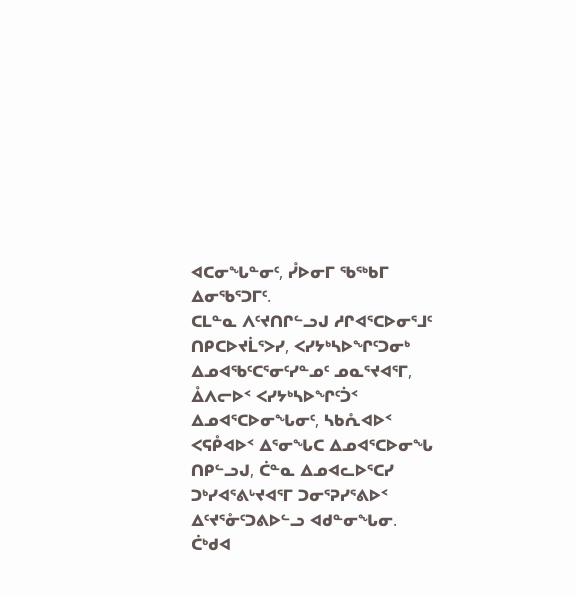ᐊᑕᓂᖓᓐᓂᑦ, ᓮᐅᓂᒥ ᖃᖅᑲᒥ ᐃᓂᖃᕐᑐᒥᑦ.
ᑕᒪᓐᓇ ᐱᑦᔪᑎᒋᓪᓗᒍ ᓱᒋᐊᕐᑕᐅᓂᕐᒧᑦ ᑎᑭᑕᐅᔪᒫᕐᐳᓯ, ᐸᓯᔭᒃᓴᐅᖏᑦᑐᓂᒃ ᐃᓄᐊᖃᑦᑕᕐᓂᑦᓯᓐᓄᑦ ᓄᓇᕐᔪᐊᕐᒥ, ᐂᐱᓕᐅᑉ ᐸᓯᔭᒃᓴᐅᖏᑦᑑᑉ ᐃᓄᐊᕐᑕᐅᓂᖓᓂᑦ, ᓴᑲᕅᐊᐅᑉ ᐸᕋᑬᐊᐅᑉ ᐃᕐᓂᖓᑕ ᐃᓄᐊᕐᑕᐅᓂᖓ ᑎᑭᓪᓗᒍ, ᑖᓐᓇ ᐃᓄᐊᓚᐅᕐᑕᓯ ᑐᒃᓯᐊᕐᕕᒡᔪᐊᕐᒥ ᑐᓂᕐᕈᓯᕐᕕᐅᑉ ᐃᑦᔪᕐᓁᑦᑐᕕᐅᓪᓗ ᐊᑯᓐᓂᖓᓂ.
ᑖᒃᑯᐊ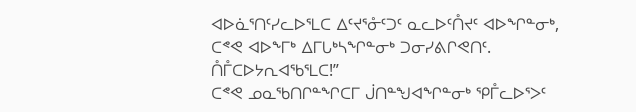ᐊᐅᓈᕐᑎᑦᓯᓚᐅᕐᒪᑕ ᐃᑦᔪᕐᓁᑦᑐᑦ ᓇᓚᐅᑦᑍᔪᑦ ᐊᐅᖏᓐᓂᒃ, ᑕᕝᕙ ᐊᐅᖕᒥᒃ ᐃᒥᒐᒃᓴᖏᓐᓂᒃ ᑐᓂᓯᕕᒋᕙᑎᑦ. ᑍᒤᑕᐅᔭᕆᐊᖃᕐᒪᑕ!”
ᑕᕝᕙ ᓄᓇᖃᑎᒋᓐᖏᑕᒥ ᒎᑎᓐᖑᐊᖏᓐᓂᒃ ᕿᒤᓚᐅᕐᐳᑦ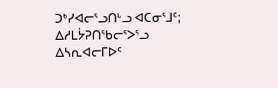ᑐᒃᓯᐊᓕᕐᓗᑎᒡᓗ ᐊᑕᓂᕐᒧᑦ; ᐃᓱᒪᔮᕈᑎᖃᓕᕐᐳᕐᓗ ᐃᓴᕆᐊᓕᒥᐅᑦ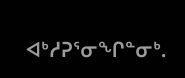ᐊᒃᓱᕈᕐᓂᖏᓐᓂᒃ.